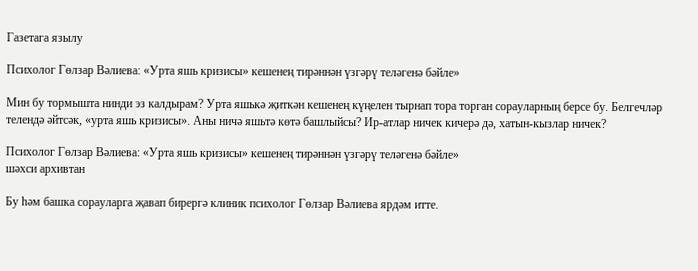Газетага язылу

Психолог Гөлзар Вәлиева: «Урта яшь кризисы» кешенең тирәннән үзгәрү теләгенә бәйле»

Мин бу тормышта нинди эз калдырам? Урта яшькә җиткән кешенең күңелен тырнап тора торган сорауларның берсе бу. Белгечләр телендә әйтсәк, «урта яшь кризисы». Аны ничә яшьтә көтә башлыйсы? Ир-атлар ничек кичерә дә, хатын-кызлар ничек?

Психолог Гөлзар Вәлиева: «Урта яшь кризисы» кешенең тирәннән үзгәрү теләгенә бәйле»
шәхси архивтан

Бу һәм башка сорауларга җавап бирергә клиник психолог Гөлзар Вәлиева ярдәм итте.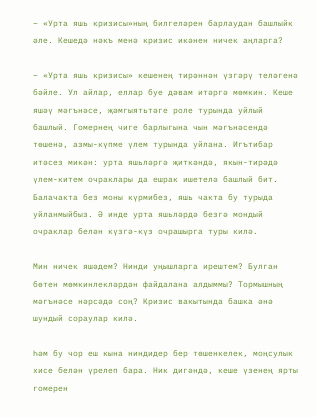– «Урта яшь кризисы»ның билгеләрен барлаудан башлыйк әле. Кешедә нәкъ менә кризис икәнен ничек аңларга?

– «Урта яшь кризисы» кешенең тирәннән үзгәрү теләгенә бәйле. Ул айлар, еллар буе дәвам итәргә мөмкин. Кеше яшәү мәгънәсе, җәмгыятьтәге роле турында уйлый башлый. Гомернең чиге барлыгына чын мәгънәсендә төшенә, азмы-күпме үлем турында уйлана. Игътибар итәсез микән: урта яшьләргә җиткәндә, якын-тирәдә үлем-китем очраклары да ешрак ишетелә башлый бит. Балачакта без моны күрмибез, яшь чакта бу турыда уйланмыйбыз. Ә инде урта яшьләрдә безгә мондый очраклар белән күзгә-күз очрашырга туры килә.

Мин ничек яшәдем? Нинди уңышларга ирештем? Булган бөтен мөмкинлекләрдән файдалана алдыммы? Тормышның мәгънәсе нәрсәдә соң? Кризис вакытында башка әнә шундый сораулар килә.

Һәм бу чор еш кына ниндидер бер төшенкелек, моңсулык хисе белән үрелеп бара. Ник дигәндә, кеше үзенең ярты гомерен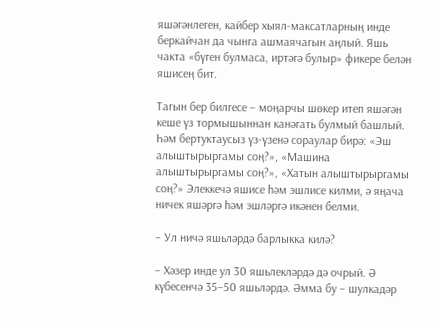яшәгәнлеген, кайбер хыял-максатларның инде беркайчан да чынга ашмаячагын аңлый. Яшь чакта «бүген булмаса, иртәгә булыр» фикере белән яшисең бит.

Тагын бер билгесе – моңарчы шөкер итеп яшәгән кеше үз тормышыннан канәгать булмый башлый. Һәм бертуктаусыз үз-үзенә сораулар бирә: «Эш алыштырыргамы соң?», «Машина алыштырыргамы соң?», «Хатын алыштырыргамы соң?» Элеккечә яшисе һәм эшлисе килми, ә яңача ничек яшәргә һәм эшләргә икәнен белми.

– Ул ничә яшьләрдә барлыкка килә?

– Хәзер инде ул 30 яшьлекләрдә дә очрый. Ә күбесенчә 35–50 яшьләрдә. Әмма бу – шулкадәр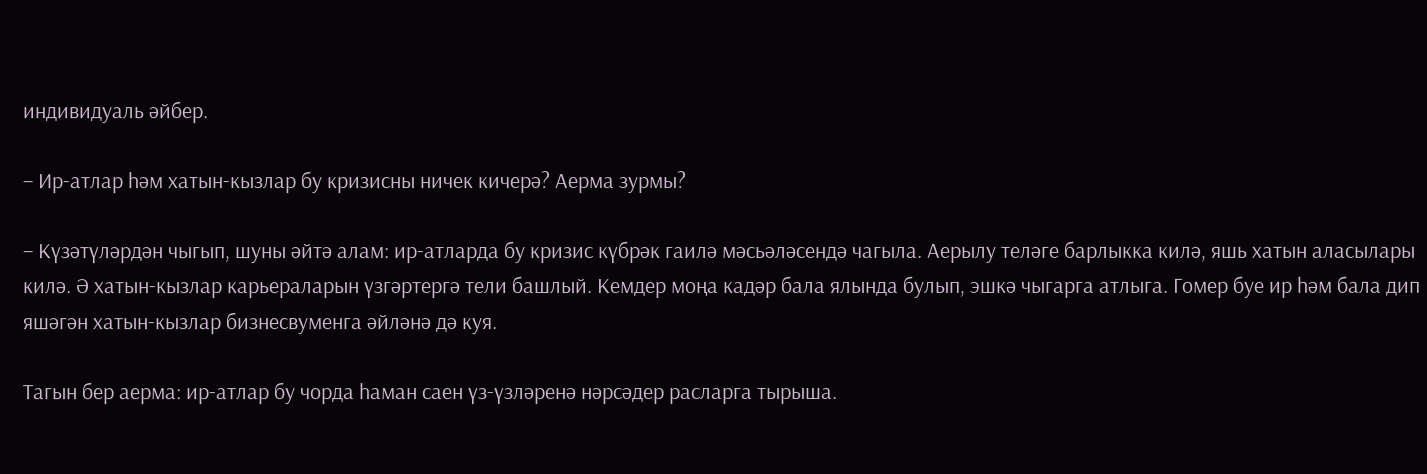индивидуаль әйбер.

– Ир-атлар һәм хатын-кызлар бу кризисны ничек кичерә? Аерма зурмы?

– Күзәтүләрдән чыгып, шуны әйтә алам: ир-атларда бу кризис күбрәк гаилә мәсьәләсендә чагыла. Аерылу теләге барлыкка килә, яшь хатын аласылары килә. Ә хатын-кызлар карьераларын үзгәртергә тели башлый. Кемдер моңа кадәр бала ялында булып, эшкә чыгарга атлыга. Гомер буе ир һәм бала дип яшәгән хатын-кызлар бизнесвуменга әйләнә дә куя.

Тагын бер аерма: ир-атлар бу чорда һаман саен үз-үзләренә нәрсәдер расларга тырыша.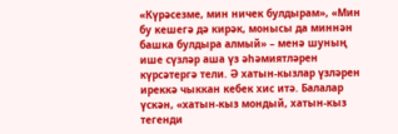«Күрәсезме, мин ничек булдырам», «Мин бу кешегә дә кирәк, монысы да миннән башка булдыра алмый» – менә шуның ише сүзләр аша үз әһәмиятләрен күрсәтергә тели. Ә хатын-кызлар үзләрен иреккә чыккан кебек хис итә. Балалар үскән, «хатын-кыз мондый, хатын-кыз тегенди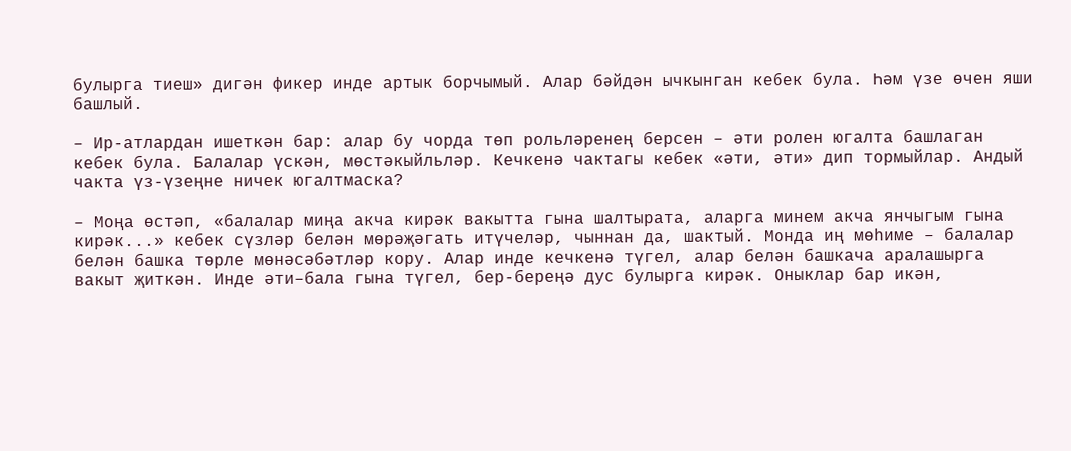булырга тиеш» дигән фикер инде артык борчымый. Алар бәйдән ычкынган кебек була. Һәм үзе өчен яши башлый.

– Ир-атлардан ишеткән бар: алар бу чорда төп рольләренең берсен – әти ролен югалта башлаган кебек була. Балалар үскән, мөстәкыйльләр. Кечкенә чактагы кебек «әти, әти» дип тормыйлар. Андый чакта үз-үзеңне ничек югалтмаска?

– Моңа өстәп, «балалар миңа акча кирәк вакытта гына шалтырата, аларга минем акча янчыгым гына кирәк...» кебек сүзләр белән мөрәҗәгать итүчеләр, чыннан да, шактый. Монда иң мөһиме – балалар белән башка төрле мөнәсәбәтләр кору. Алар инде кечкенә түгел, алар белән башкача аралашырга вакыт җиткән. Инде әти–бала гына түгел, бер-береңә дус булырга кирәк. Оныклар бар икән,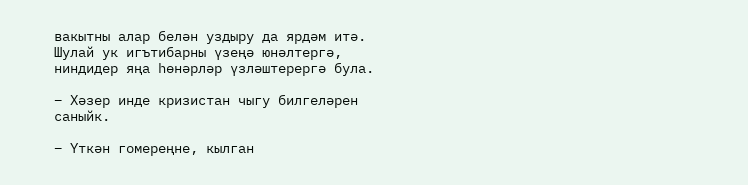вакытны алар белән уздыру да ярдәм итә. Шулай ук игътибарны үзеңә юнәлтергә, ниндидер яңа һөнәрләр үзләштерергә була.

– Хәзер инде кризистан чыгу билгеләрен саныйк.

– Үткән гомереңне, кылган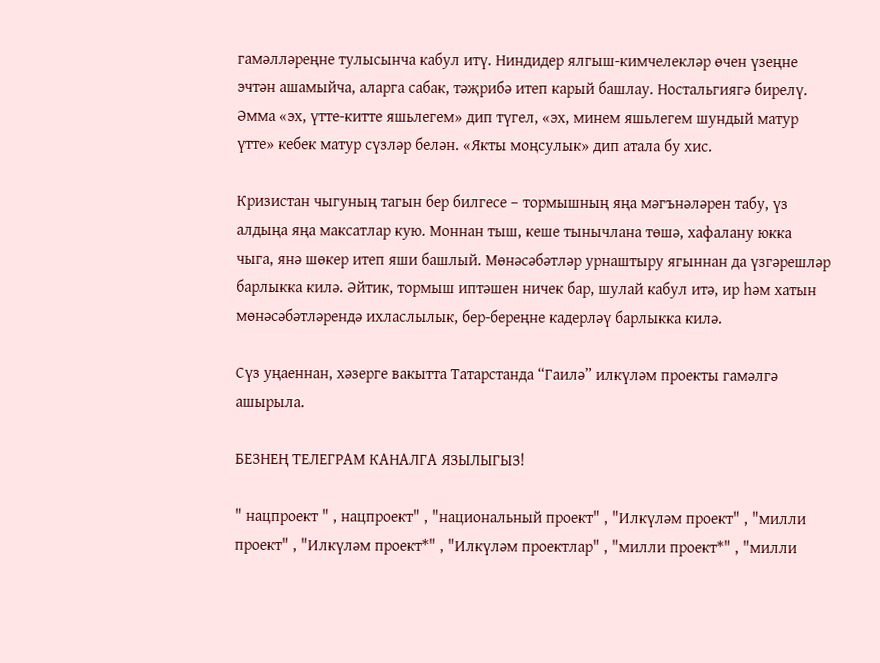гамәлләреңне тулысынча кабул итү. Ниндидер ялгыш-кимчелекләр өчен үзеңне эчтән ашамыйча, аларга сабак, тәҗрибә итеп карый башлау. Ностальгиягә бирелү. Әмма «эх, үтте-китте яшьлегем» дип түгел, «эх, минем яшьлегем шундый матур үтте» кебек матур сүзләр белән. «Якты моңсулык» дип атала бу хис.

Кризистан чыгуның тагын бер билгесе – тормышның яңа мәгънәләрен табу, үз алдыңа яңа максатлар кую. Моннан тыш, кеше тынычлана төшә, хафалану юкка чыга, янә шөкер итеп яши башлый. Мөнәсәбәтләр урнаштыру ягыннан да үзгәрешләр барлыкка килә. Әйтик, тормыш иптәшен ничек бар, шулай кабул итә, ир һәм хатын мөнәсәбәтләрендә ихласлылык, бер-береңне кадерләү барлыкка килә.

Сүз уңаеннан, хәзерге вакытта Татарстанда “Гаилә” илкүләм проекты гамәлгә ашырыла.

БЕЗНЕҢ ТЕЛЕГРАМ КАНАЛГА ЯЗЫЛЫГЫЗ!

" нацпроект " , нацпроект" , "национальный проект" , "Илкүләм проект" , "милли проект" , "Илкүләм проект*" , "Илкүләм проектлар" , "милли проект*" , "милли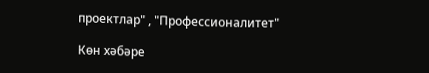проектлар" , "Профессионалитет"

Көн хәбәре